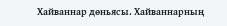Хайваннар дөньясы. Хайваннарның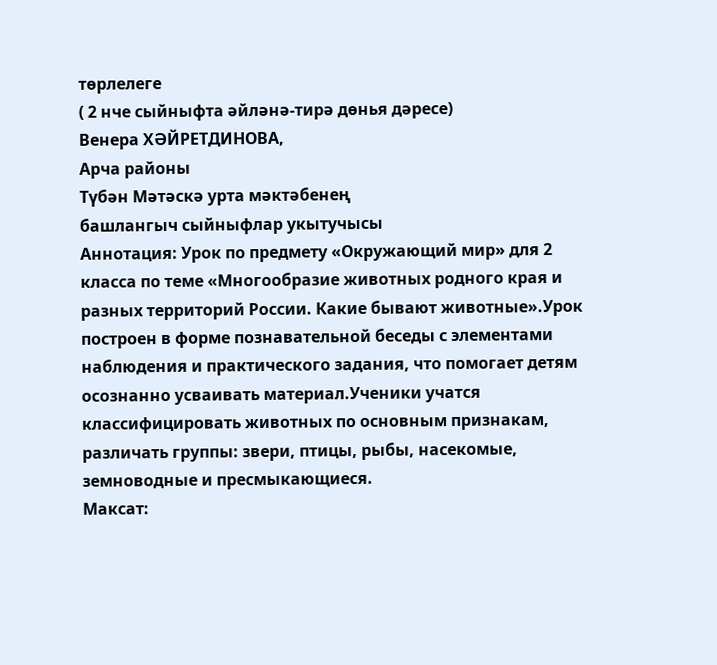төрлелеге
( 2 нче сыйныфта әйләнә-тирә дөнья дәресе)
Венера ХӘЙРЕТДИНОВА,
Арча районы
Түбән Мәтәскә урта мәктәбенең
башлангыч сыйныфлар укытучысы
Аннотация: Урок по предмету «Окружающий мир» для 2 класса по теме «Многообразие животных родного края и разных территорий России. Какие бывают животные».Урок построен в форме познавательной беседы с элементами наблюдения и практического задания, что помогает детям осознанно усваивать материал.Ученики учатся классифицировать животных по основным признакам, различать группы: звери, птицы, рыбы, насекомые, земноводные и пресмыкающиеся.
Максат: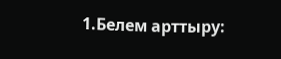1.Белем арттыру: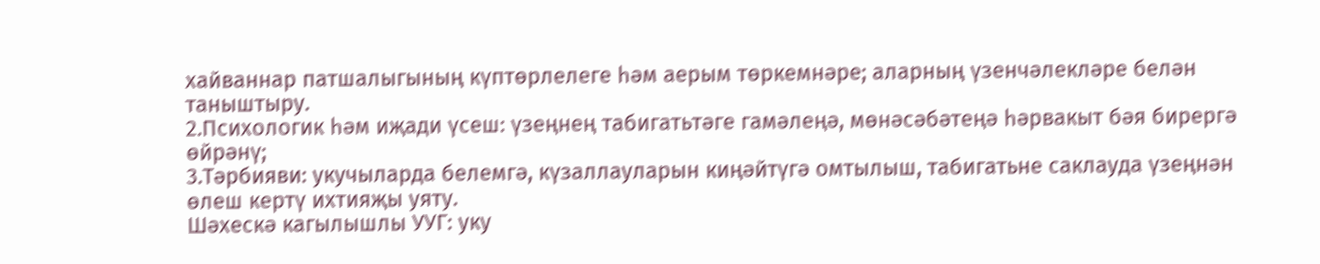хайваннар патшалыгының күптөрлелеге һәм аерым төркемнәре; аларның үзенчәлекләре белән таныштыру.
2.Психологик һәм иҗади үсеш: үзеңнең табигатьтәге гамәлеңә, мөнәсәбәтеңә һәрвакыт бәя бирергә өйрәнү;
3.Тәрбияви: укучыларда белемгә, күзаллауларын киңәйтүгә омтылыш, табигатьне саклауда үзеңнән өлеш кертү ихтияҗы уяту.
Шәхескә кагылышлы УУГ: уку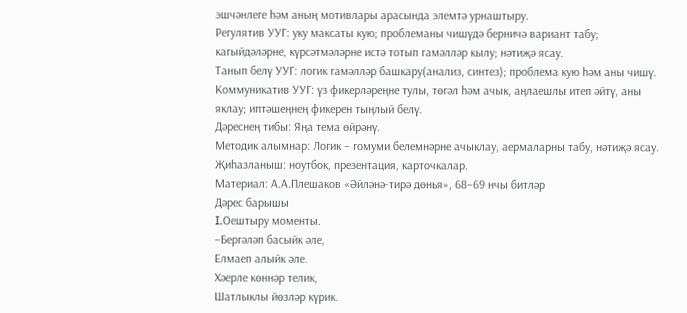эшчәнлеге һәм аның мотивлары арасында элемтә урнаштыру.
Регулятив УУГ: уку максаты кую; проблеманы чишүдә берничә вариант табу;
кагыйдәләрне, күрсәтмәләрне истә тотып гамәлләр кылу; нәтиҗә ясау.
Танып белү УУГ: логик гамәлләр башкару(анализ, синтез); проблема кую һәм аны чишү.
Коммуникатив УУГ: үз фикерләреңне тулы, төгәл һәм ачык, аңлаешлы итеп әйтү, аны яклау; иптәшеңнең фикерен тыңлый белү.
Дәреснең тибы: Яңа тема өйрәнү.
Методик алымнар: Логик – гомуми белемнәрне ачыклау, аермаларны табу, нәтиҗә ясау.
Җиһазланыш: ноутбок, презентация, карточкалар.
Материал: А.А.Плешаков «Әйләнә-тирә дөнья», 68–69 нчы битләр
Дәрес барышы
I.Оештыру моменты.
–Бергәләп басыйк әле,
Елмаеп алыйк әле.
Хәерле көннәр телик,
Шатлыклы йөзләр күрик.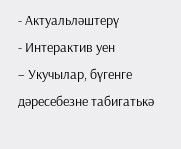- Актуальләштерү
- Интерактив уен
– Укучылар, бүгенге дәресебезне табигатькә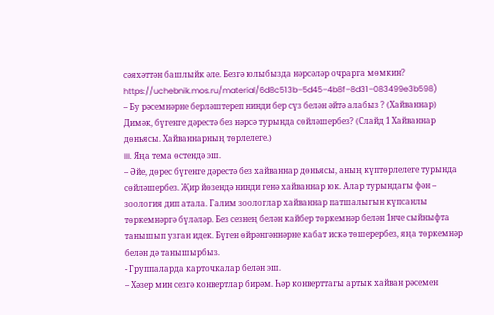сәяхәттән башлыйк әле. Безгә юлыбызда нәрсәләр очрарга мөмкин? https://uchebnik.mos.ru/material/6d8c513b–5d45–4b8f–8d31–083499e3b598)
– Бу рәсемнәрне берләштереп нинди бер сүз белән әйтә алабыз ? (Хайваннар) Димәк, бүгенге дәрестә без нәрсә турында сөйләшербез? (Слайд 1 Хайваннар дөньясы. Хайваннарның төрлелеге.)
III. Яңа тема өстендә эш.
– Әйе, дөрес бүгенге дәрестә без хайваннар дөньясы, аның күптөрлелеге турында сөйләшербез. Җир йөзендә нинди генә хайваннар юк. Алар турындагы фән – зоология дип атала. Галим зоологлар хайваннар патшалыгын күпсанлы төркемнәргә бүләләр. Без сезнең белән кайбер төркемнәр белән 1нче сыйныфта танышып узган идек. Бүген өйрәнгәннәрне кабат искә төшерербез, яңа төркемнәр белән дә танышырбыз.
- Группаларда карточкалар белән эш.
– Хәзер мин сезгә конвертлар бирәм. Һәр конверттагы артык хайван рәсемен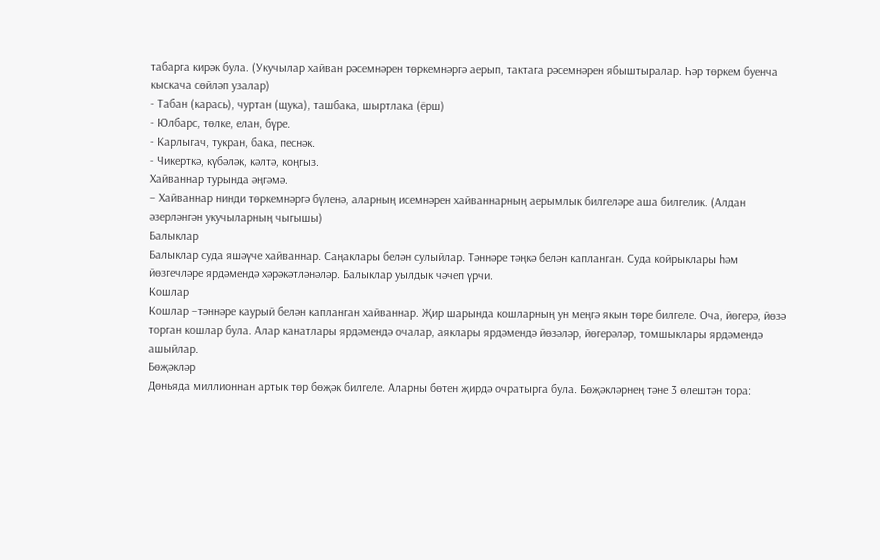табарга кирәк була. (Укучылар хайван рәсемнәрен төркемнәргә аерып, тактага рәсемнәрен ябыштыралар. Һәр төркем буенча кыскача сөйләп узалар)
- Табан (карась), чуртан (щука), ташбака, шыртлака (ёрш)
- Юлбарс, төлке, елан, бүре.
- Карлыгач, тукран, бака, песнәк.
- Чикерткә, күбәләк, кәлтә, коңгыз.
Хайваннар турында әңгәмә.
– Хайваннар нинди төркемнәргә бүленә, аларның исемнәрен хайваннарның аерымлык билгеләре аша билгелик. (Алдан әзерләнгән укучыларның чыгышы)
Балыклар
Балыклар суда яшәүче хайваннар. Саңаклары белән сулыйлар. Тәннәре тәңкә белән капланган. Суда койрыклары һәм йөзгечләре ярдәмендә хәрәкәтләнәләр. Балыклар уылдык чәчеп үрчи.
Кошлар
Кошлар –тәннәре каурый белән капланган хайваннар. Җир шарында кошларның ун меңгә якын төре билгеле. Оча, йөгерә, йөзә торган кошлар була. Алар канатлары ярдәмендә очалар, аяклары ярдәмендә йөзәләр, йөгерәләр, томшыклары ярдәмендә ашыйлар.
Бөҗәкләр
Дөньяда миллионнан артык төр бөҗәк билгеле. Аларны бөтен җирдә очратырга була. Бөҗәкләрнең тәне 3 өлештән тора: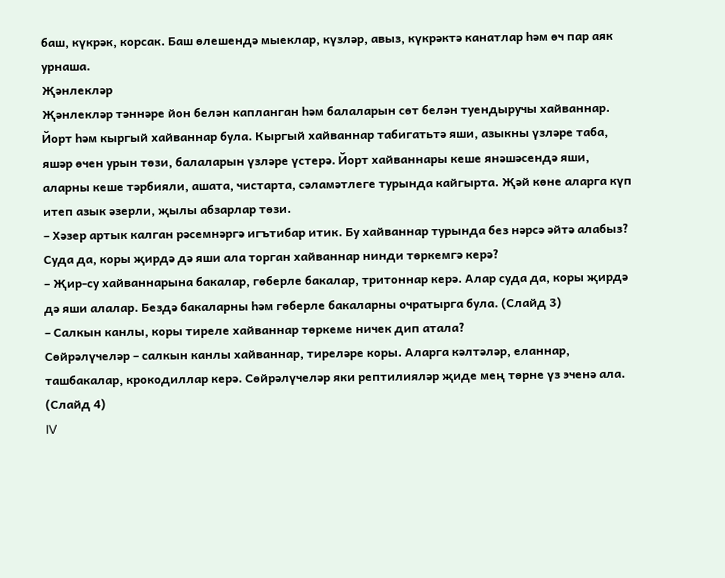баш, күкрәк, корсак. Баш өлешендә мыеклар, күзләр, авыз, күкрәктә канатлар һәм өч пар аяк урнаша.
Җәнлекләр
Җәнлекләр тәннәре йон белән капланган һәм балаларын сөт белән туендыручы хайваннар. Йорт һәм кыргый хайваннар була. Кыргый хайваннар табигатьтә яши, азыкны үзләре таба, яшәр өчен урын төзи, балаларын үзләре үстерә. Йорт хайваннары кеше янәшәсендә яши, аларны кеше тәрбияли, ашата, чистарта, сәламәтлеге турында кайгырта. Җәй көне аларга күп итеп азык әзерли, җылы абзарлар төзи.
– Хәзер артык калган рәсемнәргә игътибар итик. Бу хайваннар турында без нәрсә әйтә алабыз? Суда да, коры җирдә дә яши ала торган хайваннар нинди төркемгә керә?
– Җир-су хайваннарына бакалар, гөберле бакалар, тритоннар керә. Алар суда да, коры җирдә дә яши алалар. Бездә бакаларны һәм гөберле бакаларны очратырга була. (Слайд 3)
– Салкын канлы, коры тиреле хайваннар төркеме ничек дип атала?
Сөйрәлүчеләр – салкын канлы хайваннар, тиреләре коры. Аларга кәлтәләр, еланнар, ташбакалар, крокодиллар керә. Сөйрәлүчеләр яки рептилияләр җиде мең төрне үз эченә ала. (Слайд 4)
IV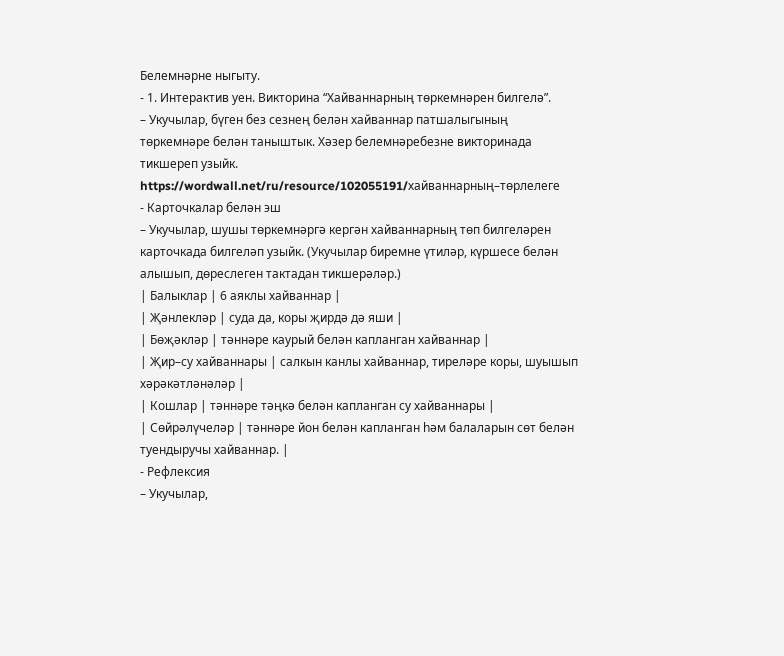Белемнәрне ныгыту.
- 1. Интерактив уен. Викторина “Хайваннарның төркемнәрен билгелә”.
– Укучылар, бүген без сезнең белән хайваннар патшалыгының төркемнәре белән таныштык. Хәзер белемнәребезне викторинада тикшереп узыйк. https://wordwall.net/ru/resource/102055191/хайваннарның–төрлелеге
- Карточкалар белән эш
– Укучылар, шушы төркемнәргә кергән хайваннарның төп билгеләрен карточкада билгеләп узыйк. (Укучылар биремне үтиләр, күршесе белән алышып, дөреслеген тактадан тикшерәләр.)
| Балыклар | 6 аяклы хайваннар |
| Җәнлекләр | суда да, коры җирдә дә яши |
| Бөҗәкләр | тәннәре каурый белән капланган хайваннар |
| Җир–су хайваннары | салкын канлы хайваннар, тиреләре коры, шуышып хәрәкәтләнәләр |
| Кошлар | тәннәре тәңкә белән капланган су хайваннары |
| Сөйрәлүчеләр | тәннәре йон белән капланган һәм балаларын сөт белән туендыручы хайваннар. |
- Рефлексия
– Укучылар,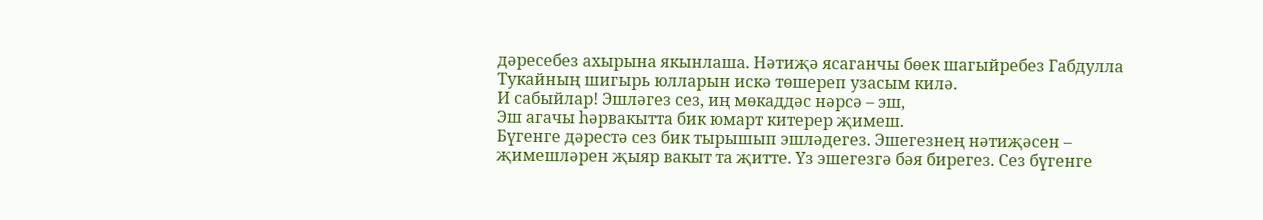дәресебез ахырына якынлаша. Нәтиҗә ясаганчы бөек шагыйребез Габдулла Тукайның шигырь юлларын искә төшереп узасым килә.
И сабыйлар! Эшләгез сез, иң мөкаддәс нәрсә – эш,
Эш агачы һәрвакытта бик юмарт китерер җимеш.
Бүгенге дәрестә сез бик тырышып эшләдегез. Эшегезнең нәтиҗәсен – җимешләрен җыяр вакыт та җитте. Үз эшегезгә бәя бирегез. Сез бүгенге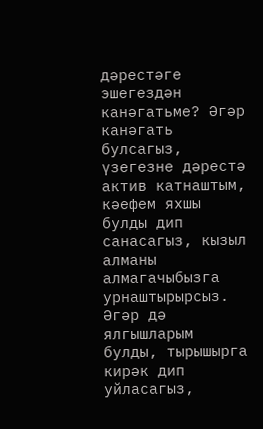дәрестәге эшегездән канәгатьме? Әгәр канәгать булсагыз, үзегезне дәрестә актив катнаштым, кәефем яхшы булды дип санасагыз, кызыл алманы алмагачыбызга урнаштырырсыз. Әгәр дә ялгышларым булды, тырышырга кирәк дип уйласагыз,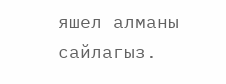яшел алманы сайлагыз.